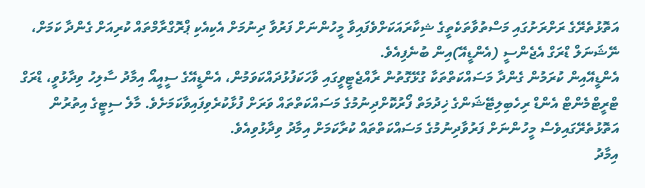އަތޮޅުތެރޭގެ ރަށްރަށުގައި މަސްތުވާތަކެތީގެ ޝިކާރައަކަށްވެފައިވާ މީހުންނަށް ފަރުވާ ދިނުމަށް އެކިއެކި ޕްރޮގްރާމްތައް ކުރިއަށް ގެންދާ ކަމަށް، ނޭޝަނަލް ޑްރަގް އެޖެންސީ (އެންޑީއޭ)އިން ބުނެފިއެވެ.
އެންޑީއޭއިން ކުރަމުން ގެންދާ މަސައްކަތްތަކާ ގުޅޭގޮތުން ރާއްޖެޓީވީގައި ވާހަކަފުޅުދައްކަވަމުން، އެންޑީއޭގެ ސީއީއޯ އިމާދު ސާލިހު ވިދާޅުވީ، ޑްރަގް ޓްރީޓްމެންޓް އެންޑް ރިހެބިލިޓޭޝަންގެ ޚިދުމަތް ފޯރުކޮށްދިނުމުގެ މަސައްކަތްތައް ވަރަށް ފުޅާކުރެވިފައިވާކަމަށެވެ. މާލެ ސިޓީގެ އިތުރުން އަތޮޅުތެރޭގައިވެސް މީހުންނަށް ފަރުވާދިނުމުގެ މަސައްކަތްތައް ކުރާކަމަށް އިމާދު ވިދާޅުވިއެވެ.
އިމާދު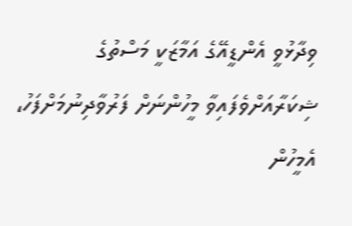ވިދާޅުވީ އެންޑީއޭގެ އަމާޒަކީ މަސްތުގެ ޝިކަރާއަށްވެފައިވާ މީހުންނަށް ފަރުވާދިނުމަށްފަހު، އެމީހުން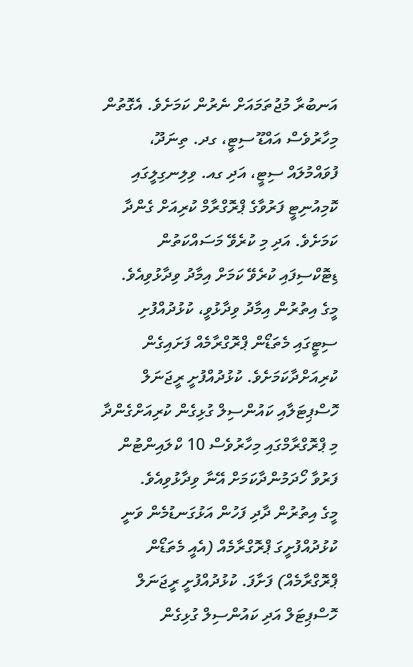އަނބުރާ މުޖުތަމައަށް ނެރުން ކަމަށެވެ. އެގޮތުން މިހާރުވެސް އައްޑޫ ސިޓީ، ގދ. ތިނަދޫ، ފުވައްމުލައް ސިޓީ، އަދި ގއ. ވިލިނގިލީގައި ކޮމިއުނިޓީ ފަރުވާގެ ޕްރޮގްރާމް ކުރިއަށް ގެންދާ ކަމަށެވެ. އަދި މި ކުރެވޭ މަސައްކަތުން ޑިޓޮކްސިފައި ކުރެވޭ ކަމަށް އިމާދު ވިދާޅުވިއެވެ.
މީގެ އިތުރުން އިމާދު ވިދާޅުވީ، ކުޅުދުއްފުށި ސިޓީގައި މެތަޑޯން ޕްރޮގްރާމެއް ފަށައިގެން ކުރިއަށްދާކަމަށެވެ. ކުޅުދުއްފުށީ ރީޖަނަލް ހޮސްޕިޓަލާއި ކައުންސިލް ގުޅިގެން ކުރިއަށްގެންދާ މި ޕްރޮގްރާމްގައި މިހާރުވެސް 10 ކްލައިންޓުން ފަރުވާ ހޯދަމުންދާކަމަށް އޭނާ ވިދާޅުވިއެވެ.
މީގެ އިތުރުން ދާދި ފަހުން އަޅުގަނޑުމެން ވަނީ ކުޅުދުއްފުށީގަ ޕްރޮގްރާމެއް (އެއީ މެތަޑޯން ޕްރޮގްރާމެއް) ފަށާފަ. ކުޅުދުއްފުށީ ރީޖަނަލް ހޮސްޕިޓަލް އަދި ކައުންސިލް ގުޅިގެން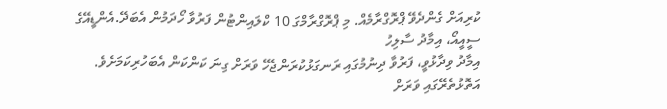ކުރިއަށް ގެންދެވޭ ޕްރޮގްރާމެއް. މި ޕްރޮގްރާމްގަ 10 ކްލައިންޓުން ފަރުވާ ހޯދަމުން އެބަދޭ.އެންޑީއޭގެ ސީއީއޯ، އިމާދު ސާލިހު
އިމާދު ވިދާޅުވީ، ފަރުވާ ދިނުމުގައި ރަނގަޅުކުރަންޖެހޭ ވަރަށް ގިނަ ކަންކަން އެބަހުރިކަމަށެވެ. އަތޮޅުތެރޭގައި ވަރަށް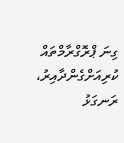ގިނަ ޕްރޮގްރާމްތައް ކުރިއަށްގެންދާއިރު، ރަނގަޅު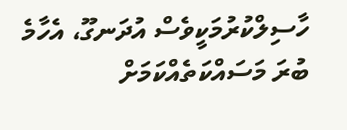ހާސިލްކުރުމަކީވެސް އުދަނގޫ، އެހާމެ ބުރަ މަސައްކަތެއްކަމަށް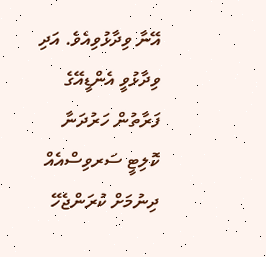އޭނާ ވިދާޅުވިއެވެ. އަދި ވިދާޅުވީ އެންޑީއޭގެ ފަރާތުން ހަރުދަނާ ކޮލިޓީ ސަރވިސްއެއް ދިނުމަށް ކުރަންޖެހޭ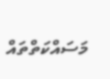މަސައްކަތްތައް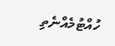ހުއްޓުމެއްނެތި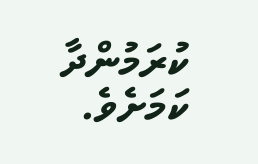ކުރަމުންދާ ކަމަށެވެ.